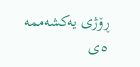ڕۆژی یەکشەممە ٥ی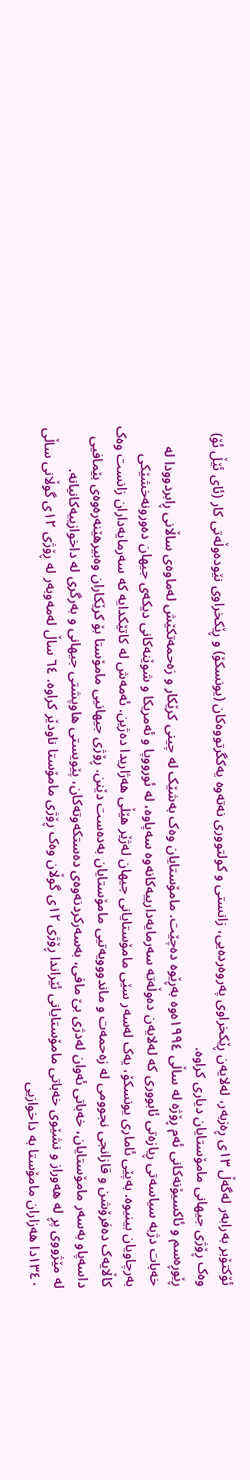ئۆکتۆبر بەرابەر لەگەڵ ١٣ی ڕەزبەر، لەلایەن ڕێکخراوی پەروەردەیی، زانستی و کولتووری نەتەوە یەکگرتووەکان (یونسکۆ) و ڕێکخراوی نێودەوڵەتی کار (ئای ئێڵ ئۆ) وەک ڕۆژی جیهانی مامۆستایان دیاری کراوە.
ڕێوڕەسم و ئاکسیۆنەکانی ئەم ڕۆژە لە ساڵی ١٩٩٤ەوە بەڕێوە دەچێت. مامۆستایان وەک بەشێک لە چینی کرێکار و زەحمەتکێش لەماوەی ساڵانی ڕابردوودا لە خەبات دژبە سیاسەتی ڕیازەتی ئابووری کە لەلایەن دەوڵەتە سەرمایەدارییەکانەوە سەپاوە، لە ئورووپا و ئەمریکا و شوێنەکانی دیکەی جیهان دەورونەخشێکی بەرچاویان بینیوە. بەپێی ئاماری یونسکۆ، یەک لەسەر سێی مامۆستایانی جیهان لەژێر هێڵی هەژاریدا دەژین. ئەمەش لە کاتێکدایە کە سەرمایەداران زانست وەک کاڵایەک دەفرۆشن و قازانجی نجوومی لە زەحمەت و ماندووویەتیی مامۆستایان بەدەست دێنن. ڕۆژی جیهانیی مامۆستا بۆ کرێکاران وەبیرهێنەرەوەی بێمافیی داسەپاو بەسەر مامۆستایان، خەباتی ئەوان لەدژی بێ مافی، بەسەرکردنەوەی دەستکەوتەکان، پێویستی هاوپشتی جیهانی و بەرگری لە داخوازییەکانیانە.
لە مێژووی پڕ لە هەوراز و نشێوی خەباتی مامۆستایانی ئێراندا ڕۆژی ١٢ی گوڵان وەک ڕۆژی مامۆستا ناودێر کراوە. ٦٤ ساڵ لەمەوبەر لە ڕۆژی ١٢ی گوڵانی ساڵی ١٣٤٠دا هەزاران مامۆستا بە داخوازیی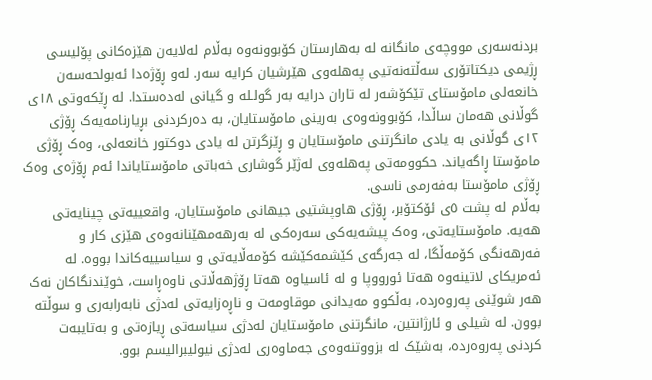بردنەسەری مووچەی مانگانە لە بەهارستان کۆبوونەوە بەڵام لەلایەن هێزەکانی پۆلیسی ڕژیمی دیکتاتۆری سەڵتەنەتیی پەهلەوی هێرشیان کرایە سەر. لەو ڕۆژەدا ئەبولحەسەن خانعەلی مامۆستای تێکۆشەر لە تاران درایە بەر گولـلە و گیانی لەدەستدا. لە ڕێکەوتی ١٨ی گوڵانی هەمان ساڵدا، کۆبوونەوەی بەرینی مامۆستایان، بە دەرکردنی بڕیارنامەیەک ڕۆژی ١٢ی گوڵانی بە یادی مانگرتنی مامۆستایان و ڕێزگرتن لە یادی دوکتور خانعەلی، وەک ڕۆژی مامۆستا ڕاگەیاند. حکوومەتی پەهلەوی لەژێر گوشاری خەباتی مامۆستایاندا ئەم ڕۆژەی وەک ڕۆژی مامۆستا بەفەرمی ناسی.
بەڵام لە پشت ٥ی ئۆکتۆبر، ڕۆژی هاوپشتیی جیهانی مامۆستایان، واقعییەتی چینایەتی هەیە. مامۆستایەتی، وەک پیشەیەکی سەرەکی لە بەرهەمهێنانەوەی هێزی کار و فەرهەنگی کۆمەڵگا، لە جەرگەی کێشمەکێشە کۆمەڵایەتی و سیاسییەکاندا بووە. لە ئەمریکای لاتینەوە هەتا ئورووپا و لە ئاسیاوە هەتا ڕۆژهەڵاتی ناوەڕاست، خوێندنگاکان نەک هەر شوێنی پەروەردە، بەڵکوو مەیدانی موقاومەت و ناڕەزایەتی لەدژی نابەرابەری و سوڵتە بوون. لە شیلی و ئارژانتین، مانگرتنی مامۆستایان لەدژی سیاسەتی ڕیازەتی و بەتایبەت کردنی پەروەردە، بەشێک لە بزووتنەوەی جەماوەری لەدژی نیولیبرالیسم بوو.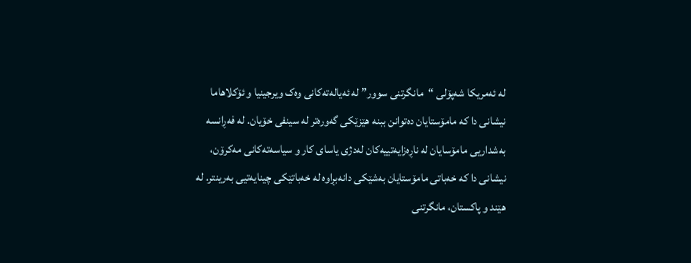لە ئەمریکا شەپۆلی “مانگرتنی سوور” لە ئەیالەتەکانی وەک ویرجینیا و ئۆکلاهاما نیشانی دا کە مامۆستایان دەتوانن ببنە هێزێکی گەورەتر لە سینفی خۆیان. لە فەڕانسە بەشداریی مامۆسایان لە ناڕەزایەتییەکان لەدژی یاسای کار و سیاسەتەکانی مەکرۆن، نیشانی دا کە خەباتی مامۆستایان بەشێکی دانەبڕاوە لە خەباتێکی چینایەتیی بەرینتر. لە هێند و پاکستان، مانگرتنی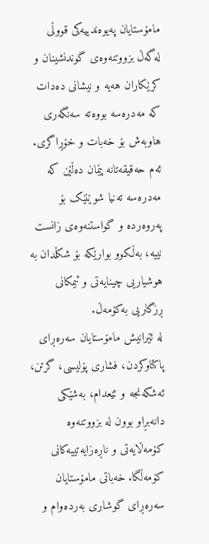مامۆستایان پەیوەندییەکی قووڵی لەگەڵ بزووتنەوەی گوندنشینان و کرێکاران هەیە و نیشانی دەدات کە مەدرەسە بووەتە سەنگەری هاوبەش بۆ خەبات و خۆڕاگری. ئەم حەقیقەتانە پێمان دەڵێن کە مەدرەسە تەنیا شوێنێک بۆ پەروەردە و گواستنەوەی زانست نییە، بەڵکوو بوارێکە بۆ شکڵدان بە هوشیاریی چینایەتی و ئیمکانی ڕزگاریی بەکۆمەڵ.
لە ئێرانیش مامۆستایان سەرەڕای پاکتاوکردن، فشاری پۆلیسی، گرتن، ئەشکەنجە و ئێعدام، بەشێکی دانەبڕاو بوون لە بزووتنەوە کۆمەڵایەتی و ناڕەزایەتییەکانی کۆمەڵگا. خەباتی مامۆستایان سەرەڕای گوشاری بەردەوام و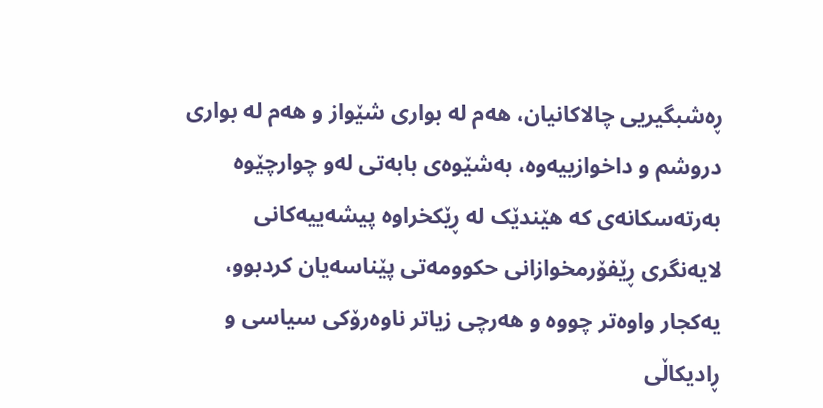ڕەشبگیریی چالاکانیان، هەم لە بواری شێواز و هەم لە بواری دروشم و داخوازییەوە، بەشێوەی بابەتی لەو چوارچێوە بەرتەسکانەی کە هێندێک لە ڕێکخراوە پیشەییەکانی لایەنگری ڕێفۆرمخوازانی حکوومەتی پێناسەیان کردبوو، یەکجار واوەتر چووە و هەرچی زیاتر ناوەرۆکی سیاسی و ڕادیکاڵی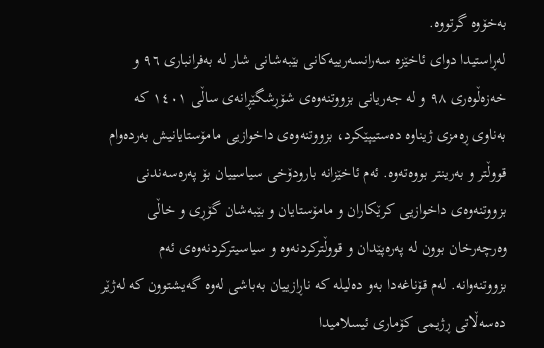بەخۆوە گرتووە.
لەڕاستیدا دوای ئاخێزە سەرانسەرییەکانی بێبەشانی شار لە بەفرانباری ٩٦ و خەزەڵوەری ٩٨ و لە جەریانی بزووتنەوەی شۆڕشگێڕانەی ساڵی ١٤٠١ کە بەناوی ڕەمزی ژیناوە دەستیپێکرد، بزووتنەوەی داخوازیی مامۆستایانیش بەردەوام قووڵتر و بەرینتر بووەتەوە. ئەم ئاخێزانە بارودۆخی سیاسییان بۆ پەرەسەندنی بزووتنەوەی داخوازیی کرێکاران و مامۆستایان و بێبەشان گۆڕی و خاڵی وەرچەرخان بوون لە پەرەپێدان و قووڵترکردنەوە و سیاسیترکردنەوەی ئەم بزووتنەوانە. لەم قۆناغەدا بەو دەلیلە کە ناڕازییان بەباشی لەوە گەیشتوون کە لەژێر دەسەڵاتی ڕژیمی کۆماری ئیسلامیدا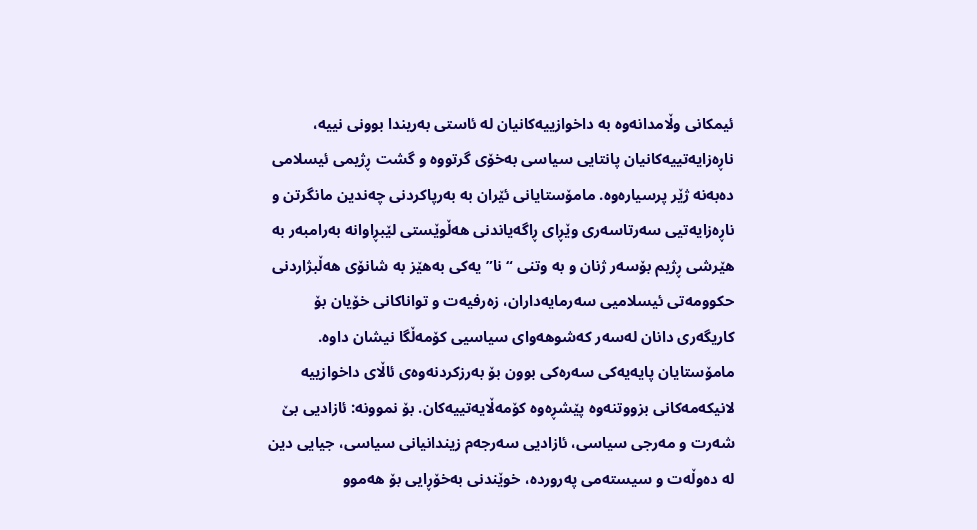ئیمکانی وڵامدانەوە بە داخوازییەکانیان لە ئاستی بەریندا بوونی نییە، ناڕەزایەتییەکانیان پانتایی سیاسی بەخۆی گرتووە و گشت ڕژیمی ئیسلامی دەبەنە ژێر پرسیارەوە. مامۆستایانی ئێران بە بەرپاکردنی چەندین مانگرتن و ناڕەزایەتیی سەرتاسەری وێڕای ڕاگەیاندنی هەڵوێستی لێبڕاوانە بەرامبەر بە هێرشی ڕژیم بۆسەر ژنان و بە وتنی “نا”یەکی بەهێز بە شانۆی هەڵبژاردنی حکوومەتی ئیسلامیی سەرمایەداران، زەرفیەت و تواناکانی خۆیان بۆ کاریگەری دانان لەسەر کەشوهەوای سیاسیی کۆمەڵگا نیشان داوە. مامۆستایان پایەیەکی سەرەکی بوون بۆ بەرزکردنەوەی ئاڵای داخوازییە لانیکەمەکانی بزووتنەوە پێشڕەوە کۆمەڵایەتییەکان. بۆ نموونە: ئازادیی بێ شەرت و مەرجی سیاسی، ئازادیی سەرجەم زیندانیانی سیاسی، جیایی دین لە دەوڵەت و سیستەمی پەروردە، خوێندنی بەخۆڕایی بۆ هەموو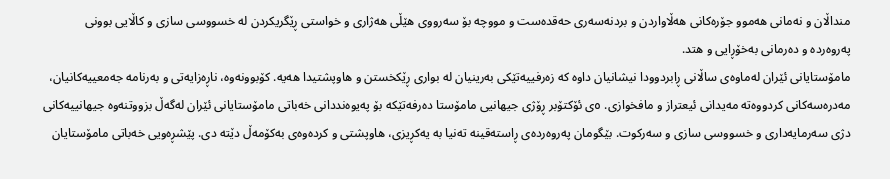منداڵان و نەمانی هەموو جۆرەکانی هەڵاواردن و بردنەسەری حەقدەست و مووچە بۆ سەرووی هێڵی هەژاری و خواستی ڕێگریکردن لە خسووسی سازی و کاڵایی بوونی پەروەردە و دەرمانی بەخۆڕایی و هتد.
مامۆستایانی ئێران لەماوەی ساڵانی ڕابردوودا نیشانیان داوە کە زەرفییەتێکی بەرینیان لە بواری ڕێکخستن و هاوپشتیدا هەیە. کۆبوونەوە، ناڕەزایەتی و بەرنامە جەمعییەکانیان، مەدرەسەکانی کردووەتە مەیدانی ئیعتراز و مافخوازی. ٥ی ئۆکتۆبر ڕۆژی جیهانیی مامۆستا دەرفەتێکە بۆ پەیوەنددانی خەباتی مامۆستایانی ئێران لەگەڵ بزووتنەوە جیهانییەکانی دژی سەرمایەداری و خسووسی سازی و سەرکوت. بێگومان پەروەردەی ڕاستەقینە تەنیا بە یەکڕیزی، هاوپشتی و کردەوەی بەکۆمەڵ دێتە دی. پێشڕەویی خەباتی مامۆستایان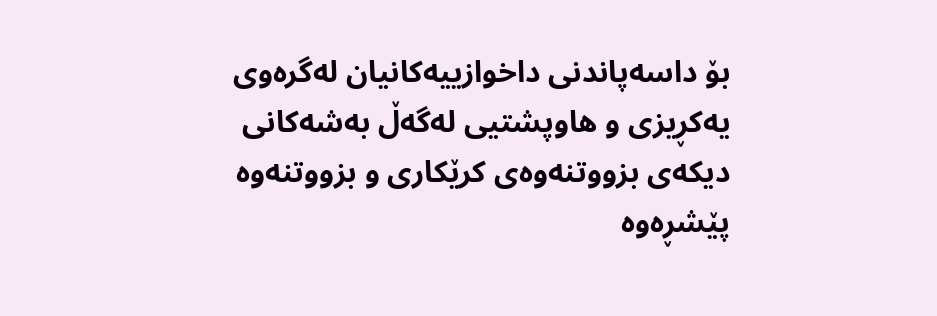بۆ داسەپاندنی داخوازییەکانیان لەگرەوی یەکڕیزی و هاوپشتیی لەگەڵ بەشەکانی دیکەی بزووتنەوەی کرێکاری و بزووتنەوە پێشڕەوە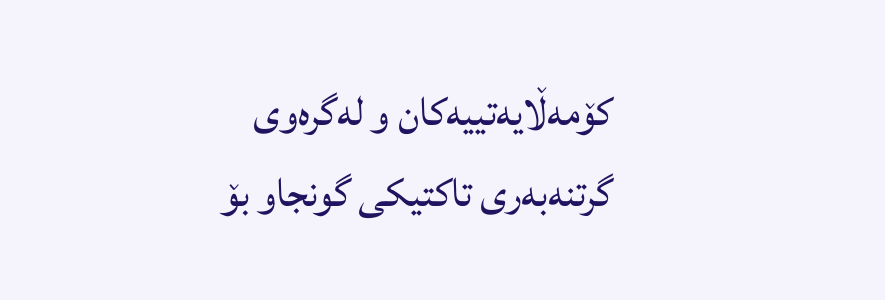کۆمەڵایەتییەکان و لەگرەوی گرتنەبەری تاکتیکی گونجاو بۆ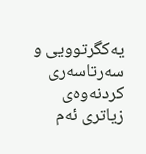یەکگرتوویی و سەرتاسەری کردنەوەی زیاتری ئەم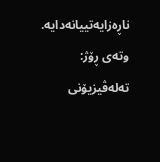ناڕەزایەتییانەدایە.
وتەی ڕۆژ: تەلەڤیزیۆنی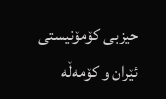حیزبی کۆمۆنیستی ئێران و کۆمەڵە